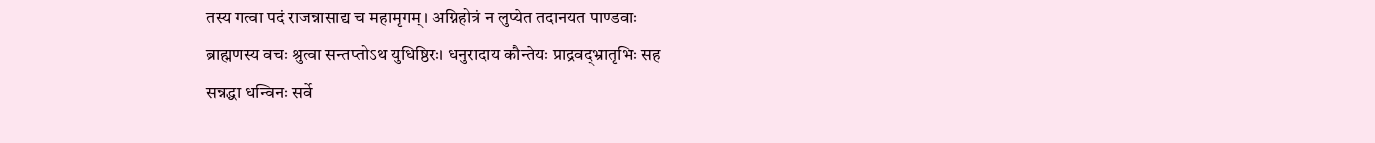तस्य गत्वा पदं राजन्नासाद्य च महामृगम्। अग्निहोत्रं न लुप्येत तदानयत पाण्डवाः
ब्राह्मणस्य वचः श्रुत्वा सन्तप्तोऽथ युधिष्ठिरः। धनुरादाय कौन्तेयः प्राद्रवद्भ्रातृभिः सह
सन्नद्धा धन्विनः सर्वे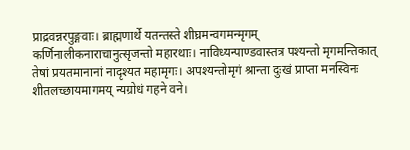प्राद्रवन्नरपुङ्गवाः। ब्राह्मणार्थे यतन्तस्ते शीघ्रमन्वगमन्मृगम्
कर्णिनालीकनाराचानुत्सृजन्तो महारथाः। नाविध्यन्पाण्डवास्तत्र पश्यन्तो मृगमन्तिकात्
तेषां प्रयतमानानां नादृश्यत महामृगः। अपश्यन्तोमृगं श्रान्ता दुःखं प्राप्ता मनस्विनः
शीतलच्छायमागमय् न्यग्रोधं गहने वने।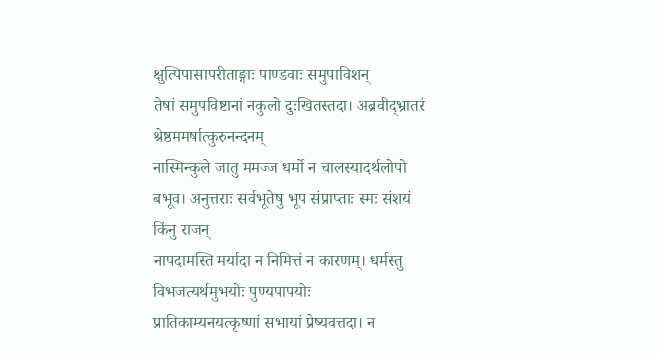क्षुत्पिपासापरीताङ्गाः पाण्डवाः समुपाविशन्
तेषां समुपविष्टानां नकुलो दुःखितस्तदा। अब्रवीद्भ्रातरं श्रेष्ठममर्षात्कुरुनन्दनम्
नास्मिन्कुले जातु ममज्ज धर्मो न चालस्यादर्थलोपो बभूव। अनुत्तराः सर्वभूतेषु भूप संप्राप्ताः स्मः संशयं किंनु राजन्
नापदामस्ति मर्यादा न निमित्तं न कारणम्। धर्मस्तु विभजत्यर्थमुभयोः पुण्यपापयोः
प्रातिकाम्यनयत्कृष्णां सभायां प्रेष्यवत्तदा। न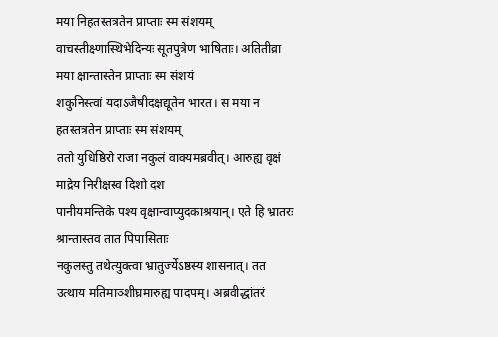मया निहतस्तत्रतेन प्राप्ताः स्म संशयम्
वाचस्तीक्ष्णास्थिभेदिन्यः सूतपुत्रेण भाषिताः। अतितीव्रा मया क्षान्तास्तेन प्राप्ताः स्म संशयं
शकुनिस्त्वां यदाऽजैषीदक्षद्यूतेन भारत। स मया न हतस्तत्रतेन प्राप्ताः स्म संशयम्
ततो युधिष्ठिरो राजा नकुलं वाक्यमब्रवीत्। आरुह्य वृक्षं माद्रेय निरीक्षस्व दिशो दश
पानीयमन्तिके पश्य वृक्षान्वाप्युदकाश्रयान्। एते हि भ्रातरः श्रान्तास्तव तात पिपासिताः
नकुलस्तु तथेत्युक्त्वा भ्रातुर्ज्येऽष्ठस्य शासनात्। तत उत्थाय मतिमाञ्शीघ्रमारुह्य पादपम्। अब्रवीद्धांतरं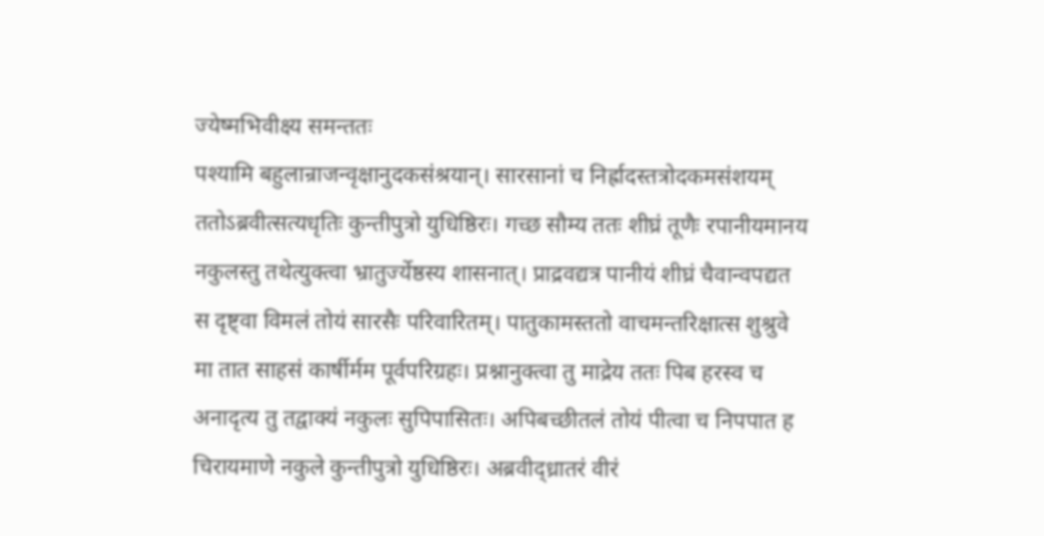ज्येष्मभिवीक्ष्य समन्ततः
पश्यामि बहुलान्राजन्वृक्षानुदकसंश्रयान्। सारसानां च निर्ह्रादस्तत्रोदकमसंशयम्
ततोऽब्रवीत्सत्यधृतिः कुन्तीपुत्रो युधिष्ठिरः। गच्छ सौम्य ततः शीघ्रं तूणैः रपानीयमानय
नकुलस्तु तथेत्युक्त्वा भ्रातुर्ज्येष्ठस्य शासनात्। प्राद्रवद्यत्र पानीयं शीघ्रं चैवान्वपद्यत
स दृष्ट्वा विमलं तोयं सारसैः परिवारितम्। पातुकामस्ततो वाचमन्तरिक्षात्स शुश्रुवे
मा तात साहसं कार्षीर्मम पूर्वपरिग्रहः। प्रश्नानुक्त्वा तु माद्रेय ततः पिब हरस्व च
अनादृत्य तु तद्वाक्यं नकुलः सुपिपासितः। अपिबच्छीतलं तोयं पीत्वा च निपपात ह
चिरायमाणे नकुले कुन्तीपुत्रो युधिष्ठिरः। अब्रवीद्ध्रातरं वीरं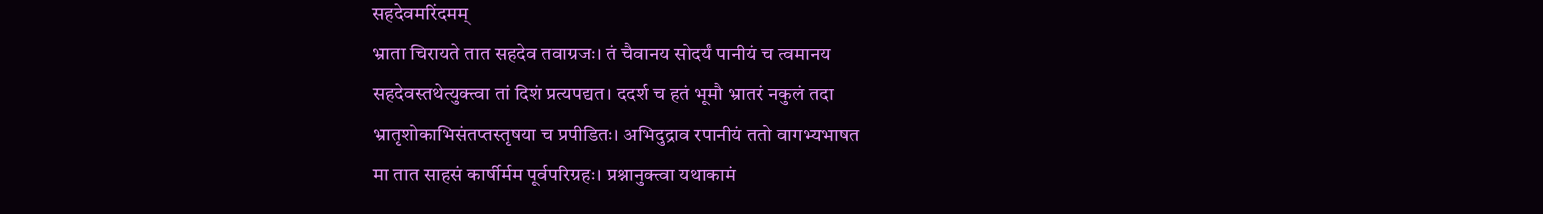सहदेवमरिंदमम्
भ्राता चिरायते तात सहदेव तवाग्रजः। तं चैवानय सोदर्यं पानीयं च त्वमानय
सहदेवस्तथेत्युक्त्वा तां दिशं प्रत्यपद्यत। ददर्श च हतं भूमौ भ्रातरं नकुलं तदा
भ्रातृशोकाभिसंतप्तस्तृषया च प्रपीडितः। अभिदुद्राव रपानीयं ततो वागभ्यभाषत
मा तात साहसं कार्षीर्मम पूर्वपरिग्रहः। प्रश्नानुक्त्वा यथाकामं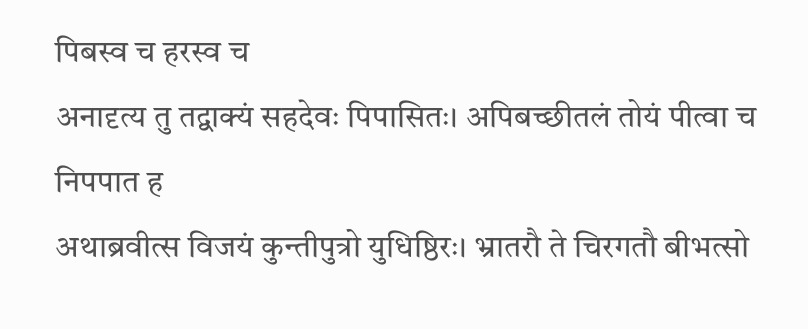पिबस्व च हरस्व च
अनादृत्य तु तद्वाक्यं सहदेवः पिपासितः। अपिबच्छीतलं तोयं पीत्वा च निपपात ह
अथाब्रवीत्स विजयं कुन्तीपुत्रो युधिष्ठिरः। भ्रातरौ ते चिरगतौ बीभत्सो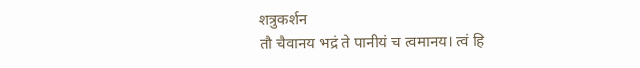शत्रुकर्शन
तौ चैवानय भद्रं ते पानीयं च त्वमानय। त्वं हि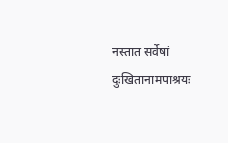नस्तात सर्वेषां दुःखितानामपाश्रयः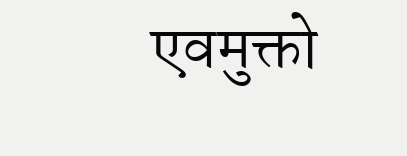एवमुक्तो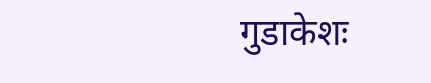गुडाकेशः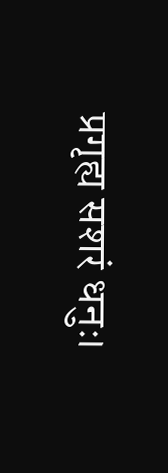प्रगृह्य सशरं धनुः।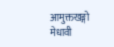आमुक्तखङ्गो मेधावी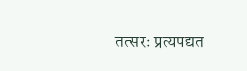तत्सरः प्रत्यपद्यत